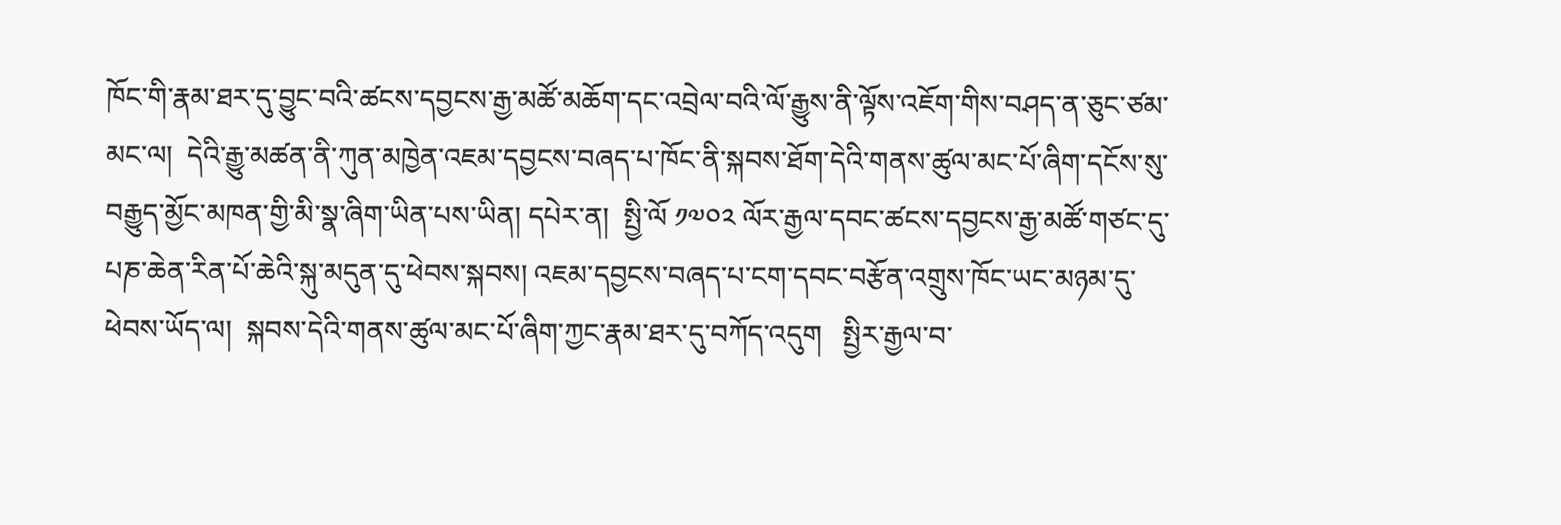ཁོང་གི་རྣམ་ཐར་དུ་བྱུང་བའི་ཚངས་དབྱངས་རྒྱ་མཚོ་མཆོག་དང་འབྲེལ་བའི་ལོ་རྒྱུས་ནི་ལྟོས་འཇོག་གིས་བཤད་ན་ཅུང་ཙམ་མང་ལ།  དེའི་རྒྱུ་མཚན་ནི་ཀུན་མཁྱེན་འཇམ་དབྱངས་བཞད་པ་ཁོང་ནི་སྐབས་ཐོག་དེའི་གནས་ཚུལ་མང་པོ་ཞིག་དངོས་སུ་བརྒྱུད་མྱོང་མཁན་གྱི་མི་སྣ་ཞིག་ཡིན་པས་ཡིན། དཔེར་ན།  སྤྱི་ལོ ༡༧༠༢ ལོར་རྒྱལ་དབང་ཚངས་དབྱངས་རྒྱ་མཚོ་གཙང་དུ་པཎ་ཆེན་རིན་པོ་ཆེའི་སྐུ་མདུན་དུ་ཕེབས་སྐབས། འཇམ་དབྱངས་བཞད་པ་ངག་དབང་བརྩོན་འགྲུས་ཁོང་ཡང་མཉམ་དུ་ཕེབས་ཡོད་ལ།  སྐབས་དེའི་གནས་ཚུལ་མང་པོ་ཞིག་ཀྱང་རྣམ་ཐར་དུ་བཀོད་འདུག   སྤྱིར་རྒྱལ་བ་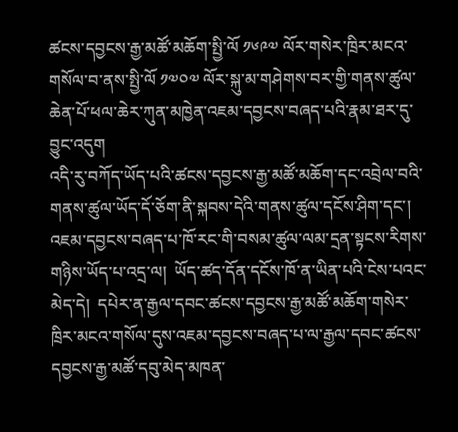ཚངས་དབྱངས་རྒྱ་མཚོ་མཆོག་སྤྱི་ལོ ༡༦༩༧ ལོར་གསེར་ཁྲིར་མངའ་གསོལ་བ་ནས་སྤྱི་ལོ ༡༧༠༧ ལོར་སྐུ་མ་གཤེགས་བར་གྱི་གནས་ཚུལ་ཆེན་པོ་ཕལ་ཆེར་ཀུན་མཁྱེན་འཇམ་དབྱངས་བཞད་པའི་རྣམ་ཐར་དུ་བྱུང་འདུག
འདི་རུ་བཀོད་ཡོད་པའི་ཚངས་དབྱངས་རྒྱ་མཚོ་མཆོག་དང་འབྲེལ་བའི་གནས་ཚུལ་ཡོད་དོ་ཅོག་ནི་སྐབས་དེའི་གནས་ཚུལ་དངོས་ཤིག་དང་།  འཇམ་དབྱངས་བཞད་པ་ཁོ་རང་གི་བསམ་ཚུལ་ལམ་དྲན་སྟངས་རིགས་གཉིས་ཡོད་པ་འདྲ་ལ།  ཡོད་ཚད་དོན་དངོས་ཁོ་ན་ཡིན་པའི་ངེས་པའང་མེད་དེ།  དཔེར་ན་རྒྱལ་དབང་ཚངས་དབྱངས་རྒྱ་མཚོ་མཆོག་གསེར་ཁྲིར་མངའ་གསོལ་དུས་འཇམ་དབྱངས་བཞད་པ་ལ་རྒྱལ་དབང་ཚངས་དབྱངས་རྒྱ་མཚོ་དབུ་མེད་མཁན་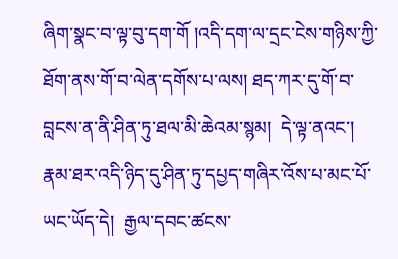ཞིག་སྣང་བ་ལྟ་བུ་དག་གོ །འདི་དག་ལ་དྲང་ངེས་གཉིས་ཀྱི་ཐོག་ནས་གོ་བ་ལེན་དགོས་པ་ལས། ཐད་ཀར་དུ་གོ་བ་བླངས་ན་ནི་ཤིན་ཏུ་ཐལ་མི་ཆེའམ་སྙམ།  དེ་ལྟ་ནའང་།  རྣམ་ཐར་འདི་ཉིད་དུ་ཤིན་ཏུ་དཔྱད་གཞིར་འོས་པ་མང་པོ་ཡང་ཡོད་དེ།  རྒྱལ་དབང་ཚངས་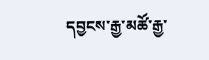དབྱངས་རྒྱ་མཚོ་རྒྱ་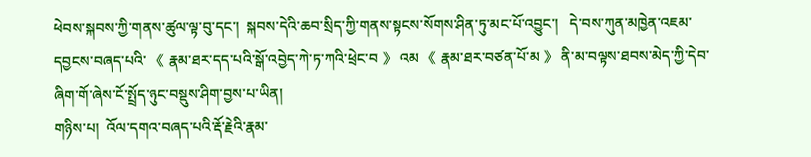ཕེབས་སྐབས་ཀྱི་གནས་ཚུལ་ལྟ་བུ་དང་།  སྐབས་དེའི་ཆབ་སྲིད་ཀྱི་གནས་སྟངས་སོགས་ཤིན་ཏུ་མང་པོ་འབྱུང་།   དེ་བས་ཀུན་མཁྱེན་འཇམ་དབྱངས་བཞད་པའི་ 《 རྣམ་ཐར་དད་པའི་སྒོ་འབྱེད་ཀེ་ཏ་ཀའི་ཕྲེང་བ 》 འམ 《 རྣམ་ཐར་བཙན་པོ་མ 》 ནི་མ་བལྟས་ཐབས་མེད་ཀྱི་དེབ་ཞིག་གོ་ཞེས་ངོ་སྤྲོད་ཉུང་བསྡུས་ཤིག་བྱས་པ་ཡིན།
གཉིས་པ།  འོལ་དགའ་བཞད་པའི་རྡོ་རྗེའི་རྣམ་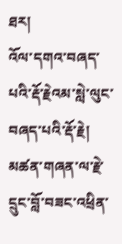ཐར།
འོལ་དགའ་བཞད་པའི་རྡོ་རྗེའམ་སླེ་ལུང་བཞད་པའི་རྡོ་རྗེ། མཚན་གཞན་ལ་རྗེ་དྲུང་བློ་བཟང་འཕྲིན་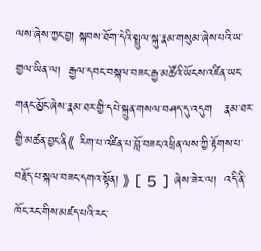ལས་ཞེས་ཀྱང་བྱ། སྐབས་ཐོག་དེའི་སྤྲུལ་སྐུ་རྣམ་གསུམ་ཞེས་པའི་ཡ་གྱལ་ཡིན་ལ།  རྒྱལ་དབང་བསྐལ་བཟང་རྒྱ་མཚོའི་ཡོངས་འཛིན་ཡང་གནང་མྱོང་ཞེས་རྣམ་ཐར་གྱི་དཔེ་སྐྲུན་གསལ་བཤད་དུ་འདུག   རྣམ་ཐར་གྱི་མཚན་བྱང་ནི《 རིག་པ་འཛིན་པ་བློ་བཟང་འཕྲིན་ལས་ཀྱི་རྟོགས་པ་བརྗོད་པ་སྐལ་བཟང་དགའ་སྟོན། 》 [ 5 ] ཞེས་ཟེར་ལ།  འདི་ནི་ཁོང་རང་གིས་མཛད་པའི་རང་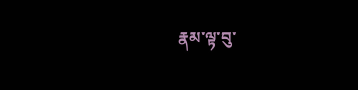རྣམ་ལྟ་བུ་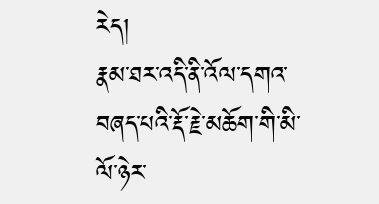རེད།
རྣམ་ཐར་འདི་ནི་འོལ་དགའ་བཞད་པའི་རྡོ་རྗེ་མཆོག་གི་མི་ལོ་ཉེར་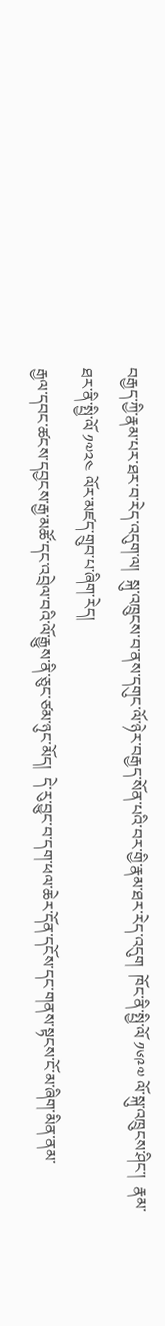བརྒྱད་ཀྱི་རྣམ་པར་ཐར་བ་རེད་འདུག་ལ།  སྐུ་འཁྲུངས་བ་ནས་དགུང་ལོ་ཉེར་བརྒྱད་སོན་པའི་བར་གྱི་རྣམ་ཐར་རེད་འདུག  ཁོང་ནི་སྤྱི་ལོ ༡༦༩༧ ལོ་སྐུ་འཁྲུངས་ཤིང་།  རྣམ་ཐར་ནི་སྤྱི་ལོ ༡༧༢༤ ལོར་མཛད་གྲུབ་པ་ཞིག་རེད།
རྒྱལ་དབང་ཚངས་དབྱངས་རྒྱ་མཚོ་དང་འབྲེལ་བའི་ལོ་རྒྱུས་ནི་ཅུང་ཙམ་ཉུང་མོད།  དེ་རུ་བྱུང་བ་དག་ཕལ་ཆེར་དོན་དངོས་དང་གནས་སྟངས་ངོ་མ་ཞིག་མིན་ནམ་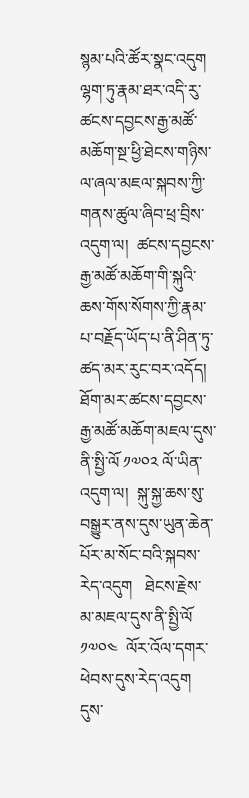སྙམ་པའི་ཚོར་སྣང་འདུག  ལྷག་ཏུ་རྣམ་ཐར་འདི་རུ་ཚངས་དབྱངས་རྒྱ་མཚོ་མཆོག་སྔ་ཕྱི་ཐེངས་གཉིས་ལ་ཞལ་མཇལ་སྐབས་ཀྱི་གནས་ཚུལ་ཞིབ་ཕྲ་བྲིས་འདུག་ལ།  ཚངས་དབྱངས་རྒྱ་མཚོ་མཆོག་གི་སྐུའི་ཆས་གོས་སོགས་ཀྱི་རྣམ་པ་བརྗོད་ཡོད་པ་ནི་ཤིན་ཏུ་ཚད་མར་རུང་བར་འདོད།    ཐོག་མར་ཚངས་དབྱངས་རྒྱ་མཚོ་མཆོག་མཇལ་དུས་ནི་སྤྱི་ལོ ༡༧༠༢ ལོ་ཡིན་འདུག་ལ།  སྐུ་སྐྱ་ཆས་སུ་བསྒྱུར་ནས་དུས་ཡུན་ཆེན་པོར་མ་སོང་བའི་སྐབས་རེད་འདུག   ཐེངས་རྗེས་མ་མཇལ་དུས་ནི་སྤྱི་ལོ ༡༧༠༤  ལོར་འོལ་དགར་ཕེབས་དུས་རེད་འདུག  དུས་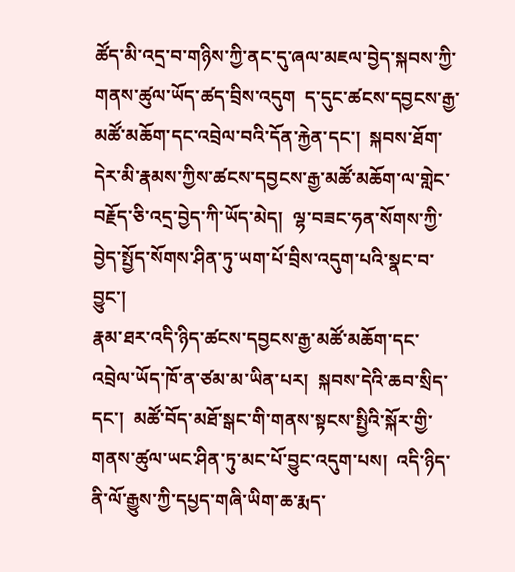ཚོད་མི་འདྲ་བ་གཉིས་ཀྱི་ནང་དུ་ཞལ་མཇལ་བྱེད་སྐབས་ཀྱི་གནས་ཚུལ་ཡོད་ཚད་བྲིས་འདུག  ད་དུང་ཚངས་དབྱངས་རྒྱ་མཚོ་མཆོག་དང་འབྲེལ་བའི་དོན་རྐྱེན་དང་།  སྐབས་ཐོག་དེར་མི་རྣམས་ཀྱིས་ཚངས་དབྱངས་རྒྱ་མཚོ་མཆོག་ལ་གླེང་བརྗོད་ཅི་འདྲ་བྱེད་ཀི་ཡོད་མེད།  ལྷ་བཟང་ཧན་སོགས་ཀྱི་བྱེད་སྤྱོད་སོགས་ཤིན་ཏུ་ཡག་པོ་བྲིས་འདུག་པའི་སྣང་བ་བྱུང་།
རྣམ་ཐར་འདི་ཉིད་ཚངས་དབྱངས་རྒྱ་མཚོ་མཆོག་དང་འབྲེལ་ཡོད་ཁོ་ན་ཙམ་མ་ཡིན་པར།  སྐབས་དེའི་ཆབ་སྲིད་དང་།  མཚོ་བོད་མཐོ་སྒང་གི་གནས་སྟངས་སྤྱིའི་སྐོར་གྱི་གནས་ཚུལ་ཡང་ཤིན་ཏུ་མང་པོ་བྱུང་འདུག་པས།  འདི་ཉིད་ནི་ལོ་རྒྱུས་ཀྱི་དཔྱད་གཞི་ཡིག་ཆ་རྨད་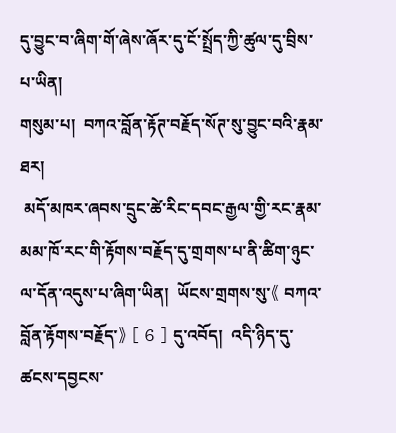དུ་བྱུང་བ་ཞིག་གོ་ཞེས་ཞོར་དུ་ངོ་སྤྲོད་ཀྱི་ཚུལ་དུ་བྲིས་པ་ཡིན།
གསུམ་པ།  བཀའ་བློན་རྟོཊ་བརྗོད་སོཊ་སུ་བྱུང་བའི་རྣམ་ཐར།
 མདོ་མཁར་ཞབས་དྲུང་ཚེ་རིང་དབང་རྒྱལ་གྱི་རང་རྣམ་མམ་ཁོ་རང་གི་རྟོགས་བརྗོད་དུ་གྲགས་པ་ནི་ཚིག་ཉུང་ལ་དོན་འདུས་པ་ཞིག་ཡིན།  ཡོངས་གྲགས་སུ་《 བཀའ་བློན་རྟོགས་བརྗོད་》 [ 6 ] དུ་འབོད།  འདི་ཉིད་དུ་ཚངས་དབྱངས་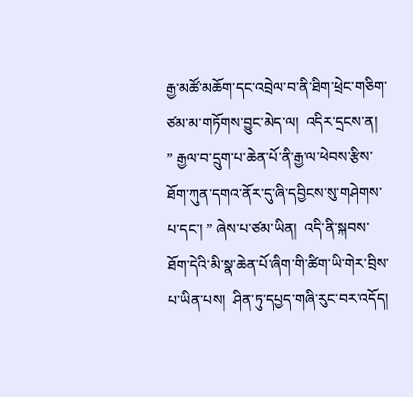རྒྱ་མཚོ་མཆོག་དང་འབྲེལ་བ་ནི་ཐིག་ཕྲེང་གཅིག་ཙམ་མ་གཏོགས་བྱུང་མེད་ལ།  འདིར་དྲངས་ན།  ” རྒྱལ་བ་དྲུག་པ་ཆེན་པོ་ནི་རྒྱ་ལ་ཕེབས་རྩིས་ཐོག་ཀུན་དགའ་ནོར་དུ་ཞི་དབྱིངས་སུ་གཤེགས་པ་དང་། ” ཞེས་པ་ཙམ་ཡིན།  འདི་ནི་སྐབས་ཐོག་དེའི་མི་སྣ་ཆེན་པོ་ཞིག་གི་ཚིག་ཡི་གེར་བྲིས་པ་ཡིན་པས།  ཤིན་ཏུ་དཔྱད་གཞི་རུང་བར་འདོད།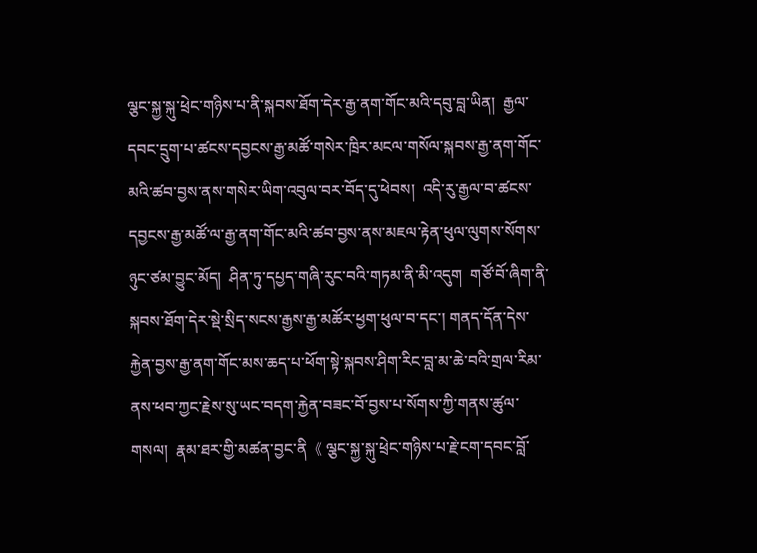ལྕང་སྐྱ་སྐུ་ཕྲེང་གཉིས་པ་ནི་སྐབས་ཐོག་དེར་རྒྱ་ནག་གོང་མའི་དབུ་བླ་ཡིན།  རྒྱལ་དབང་དྲུག་པ་ཚངས་དབྱངས་རྒྱ་མཚོ་གསེར་ཁྲིར་མངལ་གསོལ་སྐབས་རྒྱ་ནག་གོང་མའི་ཚབ་བྱས་ནས་གསེར་ཡིག་འབུལ་བར་བོད་དུ་ཕེབས།  འདི་རུ་རྒྱལ་བ་ཚངས་དབྱངས་རྒྱ་མཚོ་ལ་རྒྱ་ནག་གོང་མའི་ཚབ་བྱས་ནས་མཇལ་རྟེན་ཕུལ་ལུགས་སོགས་ཉུང་ཙམ་བྱུང་མོད།  ཤིན་ཏུ་དཔྱད་གཞི་རུང་བའི་གཏམ་ནི་མི་འདུག  གཙོ་བོ་ཞིག་ནི་སྐབས་ཐོག་དེར་སྡེ་སྲིད་སངས་རྒྱས་རྒྱ་མཚོར་ཕྱག་ཕུལ་བ་དང་། གནད་དོན་དེས་རྐྱེན་བྱས་རྒྱ་ནག་གོང་མས་ཆད་པ་ཕོག་སྟེ་སྐབས་ཤིག་རིང་བླ་མ་ཆེ་བའི་གྲལ་རིམ་ནས་ཕབ་ཀྱང་རྗེས་སུ་ཡང་བདག་རྐྱེན་བཟང་བོ་བྱས་པ་སོགས་ཀྱི་གནས་ཚུལ་གསལ།  རྣམ་ཐར་གྱི་མཚན་བྱང་ནི《 ལྕང་སྐྱ་སྐུ་ཕྲེང་གཉིས་པ་རྗེ་ངག་དབང་བློ་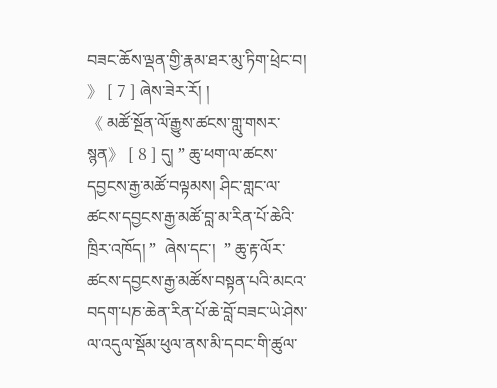བཟང་ཆོས་ལྡན་གྱི་རྣམ་ཐར་མུ་ཏིག་ཕྲེང་བ། 》 [ 7 ] ཞེས་ཟེར་རོ། །
《 མཚོ་སྔོན་ལོ་རྒྱུས་ཚངས་གླུ་གསར་སྙན》 [ 8 ] དུ། ” ཆུ་ཕག་ལ་ཚངས་དབྱངས་རྒྱ་མཚོ་བལྟམས། ཤིང་གླང་ལ་ཚངས་དབྱངས་རྒྱ་མཚོ་བླ་མ་རིན་པོ་ཆེའི་ཁྲིར་འཁོད། ”  ཞེས་དང་།  ” ཆུ་རྟ་ལོར་ཚངས་དབྱངས་རྒྱ་མཚོས་བསྟན་པའི་མངའ་བདག་པཎ་ཆེན་རིན་པོ་ཆེ་བློ་བཟང་ཡེ་ཤེས་ལ་འདུལ་སྡོམ་ཕུལ་ནས་མི་དབང་གི་ཚུལ་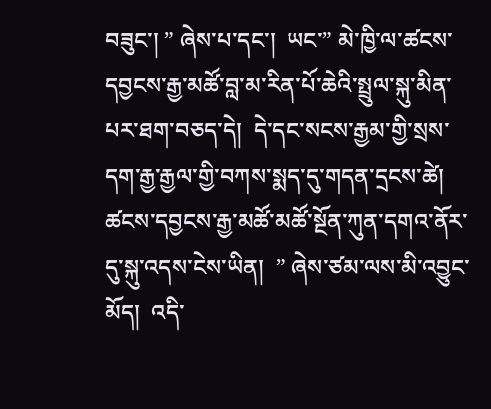བཟུང་། ” ཞེས་པ་དང་།  ཡང་” མེ་ཁྱི་ལ་ཚངས་དབྱངས་རྒྱ་མཚོ་བླ་མ་རིན་པོ་ཆེའི་སྤྲུལ་སྐུ་མིན་པར་ཐག་བཅད་དེ།  དེ་དང་སངས་རྒྱམ་གྱི་སྲས་དག་རྒྱ་རྒྱལ་གྱི་བཀས་སྨད་དུ་གདན་དྲངས་ཚེ།  ཚངས་དབྱངས་རྒྱ་མཚོ་མཚོ་སྔོན་ཀུན་དགའ་ནོར་དུ་སྐུ་འདས་ངེས་ཡིན།  ” ཞེས་ཙམ་ལས་མི་འབྱུང་མོད།  འདི་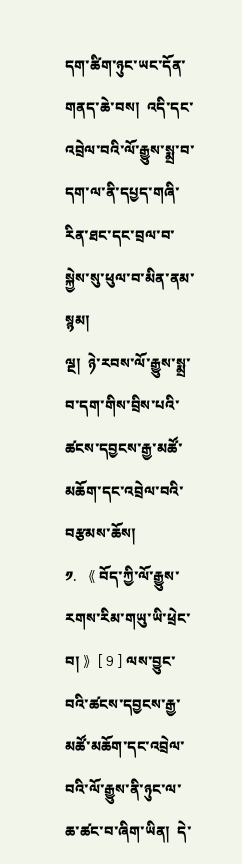དག་ཚིག་ཉུང་ཡང་དོན་གནད་ཆེ་བས།  འདི་དང་འབྲེལ་བའི་ལོ་རྒྱུས་སྨྲ་བ་དག་ལ་ནི་དཔྱད་གཞི་རིན་ཐང་དང་བྲལ་བ་སྐྱེས་སུ་ཕུལ་བ་མིན་ནམ་སྙམ།
ལྔ།  ཉེ་རབས་ལོ་རྒྱུས་སྨྲ་བ་དག་གིས་བྲིས་པའི་ཚངས་དབྱངས་རྒྱ་མཚོ་མཆོག་དང་འབྲེལ་བའི་བརྩམས་ཆོས།
༡.   《 བོད་ཀྱི་ལོ་རྒྱུས་རགས་རིམ་གཡུ་ཡི་ཕྲེང་བ། 》  [ 9 ] ལས་བྱུང་བའི་ཚངས་དབྱངས་རྒྱ་མཚོ་མཆོག་དང་འབྲེལ་བའི་ལོ་རྒྱུས་ནི་ཉུང་ལ་ཆ་ཚང་བ་ཞིག་ཡིན།  དེ་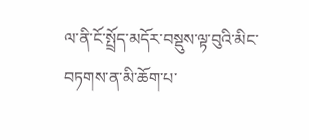ལ་ནི་ངོ་སྤྲོད་མདོར་བསྡུས་ལྟ་བུའི་མིང་བཏགས་ན་མི་ཆོག་པ་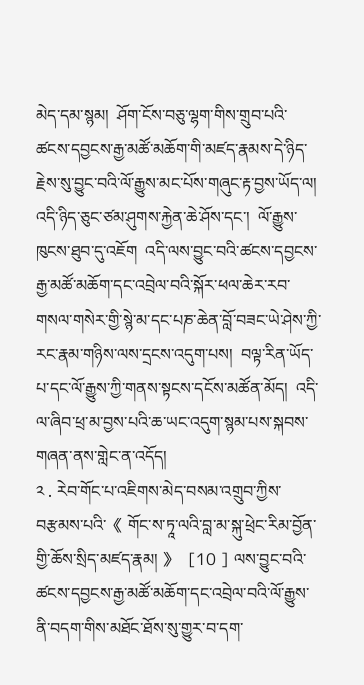མེད་དམ་སྙམ།  ཤོག་ངོས་བཅུ་ལྷག་གིས་གྲུབ་པའི་ཚངས་དབྱངས་རྒྱ་མཚོ་མཆོག་གི་མཛད་རྣམས་དེ་ཉིད་རྗེས་སུ་བྱུང་བའི་ལོ་རྒྱུས་མང་པོས་གཞུང་རྟ་བྱས་ཡོད་ལ།  འདི་ཉིད་ཅུང་ཙམ་ཤུགས་རྐྱེན་ཆེ་ཤོས་དང་།  ལོ་རྒྱུས་ཁུངས་ཐུབ་དུ་འཇོག  འདི་ལས་བྱུང་བའི་ཚངས་དབྱངས་རྒྱ་མཚོ་མཆོག་དང་འབྲེལ་བའི་སྐོར་ཕལ་ཆེར་རབ་གསལ་གསེར་གྱི་སྙེ་མ་དང་པཎ་ཆེན་བློ་བཟང་ཡེ་ཤེས་ཀྱི་རང་རྣམ་གཉིས་ལས་དྲངས་འདུག་པས།  བལྟ་རིན་ཡོད་པ་དང་ལོ་རྒྱུས་ཀྱི་གནས་སྟངས་དངོས་མཚོན་མོད།  འདི་ལ་ཞིབ་ཕྲ་མ་བྱས་པའི་ཆ་ཡང་འདུག་སྙམ་པས་སྐབས་གཞན་ནས་གླེང་ན་འདོད།
༢ . རེབ་གོང་པ་འཇིགས་མེད་བསམ་འགྲུབ་ཀྱིས་བརྩམས་པའི་《 གོང་ས་ཏཱ་ལའི་བླ་མ་སྐུ་ཕྲེང་རིམ་བྱོན་གྱི་ཆོས་སྲིད་མཛད་རྣམ། 》  [10 ] ལས་བྱུང་བའི་ཚངས་དབྱངས་རྒྱ་མཚོ་མཆོག་དང་འབྲེལ་བའི་ལོ་རྒྱུས་ནི་བདག་གིས་མཐོང་ཐོས་སུ་གྱུར་བ་དག་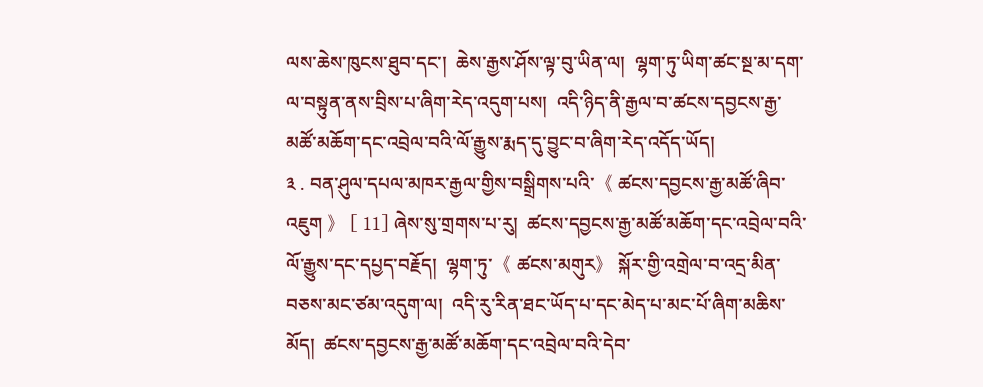ལས་ཆེས་ཁུངས་ཐུབ་དང་།  ཆེས་རྒྱས་ཤོས་ལྟ་བུ་ཡིན་ལ།  ལྷག་ཏུ་ཡིག་ཚང་སྔ་མ་དག་ལ་བསྟུན་ནས་བྲིས་པ་ཞིག་རེད་འདུག་པས།  འདི་ཉིད་ནི་རྒྱལ་བ་ཚངས་དབྱངས་རྒྱ་མཚོ་མཆོག་དང་འབྲེལ་བའི་ལོ་རྒྱུས་རྨད་དུ་བྱུང་བ་ཞིག་རེད་འདོད་ཡོད།
༣ . བན་ཤུལ་དཔལ་མཁར་རྒྱལ་གྱིས་བསྒྲིགས་པའི་《 ཚངས་དབྱངས་རྒྱ་མཚོ་ཞིབ་འཇུག 》 [ 11] ཞེས་སུ་གྲགས་པ་རུ།  ཚངས་དབྱངས་རྒྱ་མཚོ་མཆོག་དང་འབྲེལ་བའི་ལོ་རྒྱུས་དང་དཔྱད་བརྗོད།  ལྷག་ཏུ་《 ཚངས་མགུར》 སྐོར་གྱི་འགྲེལ་བ་འདྲ་མིན་བཅས་མང་ཙམ་འདུག་ལ།  འདི་རུ་རིན་ཐང་ཡོད་པ་དང་མེད་པ་མང་པོ་ཞིག་མཆིས་མོད།  ཚངས་དབྱངས་རྒྱ་མཚོ་མཆོག་དང་འབྲེལ་བའི་དེབ་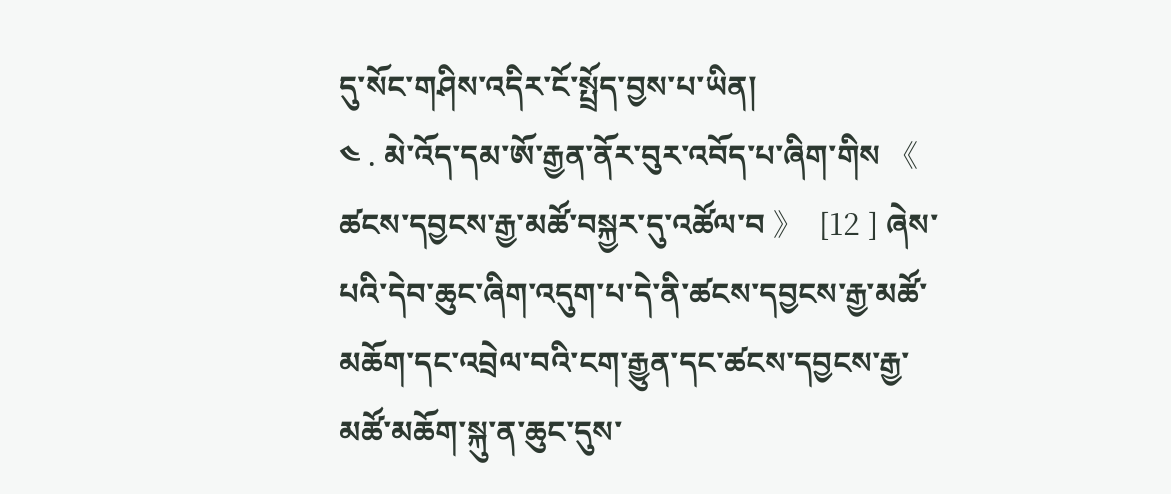དུ་སོང་གཤིས་འདིར་ངོ་སྤྲོད་བྱས་པ་ཡིན།
༤ . མེ་འོད་དམ་ཨོ་རྒྱན་ནོར་བུར་འབོད་པ་ཞིག་གིས 《 ཚངས་དབྱངས་རྒྱ་མཚོ་བསྐྱར་དུ་འཚོལ་བ 》  [12 ] ཞེས་པའི་དེབ་ཆུང་ཞིག་འདུག་པ་དེ་ནི་ཚངས་དབྱངས་རྒྱ་མཚོ་མཆོག་དང་འབྲེལ་བའི་ངག་རྒྱུན་དང་ཚངས་དབྱངས་རྒྱ་མཚོ་མཆོག་སྐུ་ན་ཆུང་དུས་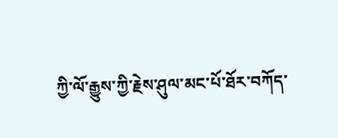ཀྱི་ལོ་རྒྱུས་ཀྱི་རྗེས་ཤུལ་མང་པོ་ཐོར་བཀོད་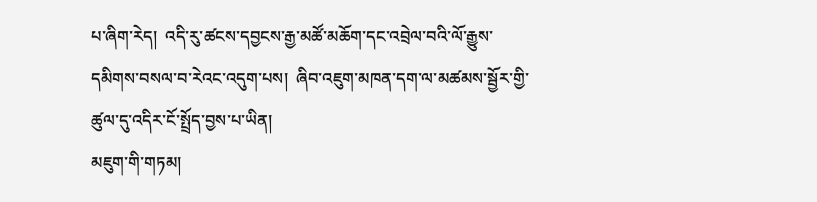པ་ཞིག་རེད།  འདི་རུ་ཚངས་དབྱངས་རྒྱ་མཚོ་མཆོག་དང་འབྲེལ་བའི་ལོ་རྒྱུས་དམིགས་བསལ་བ་རེའང་འདུག་པས།  ཞིབ་འཇུག་མཁན་དག་ལ་མཚམས་སྦྱོར་གྱི་ཚུལ་དུ་འདིར་ངོ་སྤྲོད་བྱས་པ་ཡིན།
མཇུག་གི་གཏམ།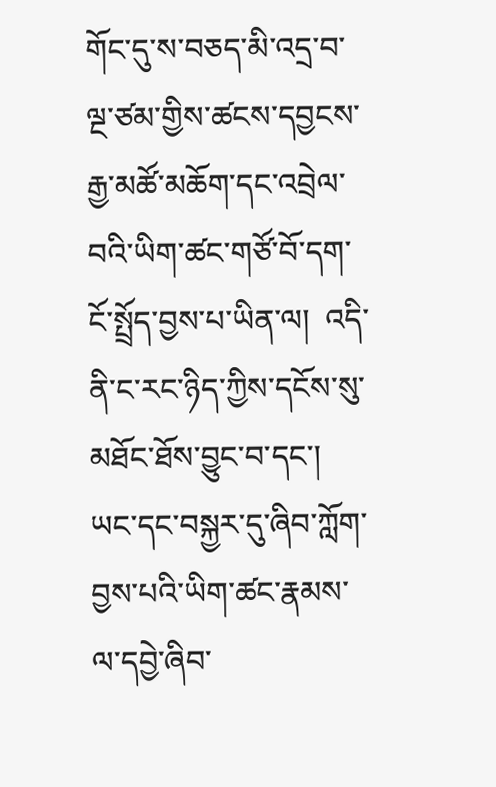གོང་དུ་ས་བཅད་མི་འདྲ་བ་ལྔ་ཙམ་གྱིས་ཚངས་དབྱངས་རྒྱ་མཚོ་མཆོག་དང་འབྲེལ་བའི་ཡིག་ཚང་གཙོ་བོ་དག་ངོ་སྤྲོད་བྱས་པ་ཡིན་ལ།  འདི་ནི་ང་རང་ཉིད་ཀྱིས་དངོས་སུ་མཐོང་ཐོས་བྱུང་བ་དང་།  ཡང་དང་བསྐྱར་དུ་ཞིབ་ཀློག་བྱས་པའི་ཡིག་ཚང་རྣམས་ལ་དབྱེ་ཞིབ་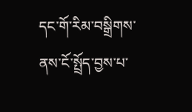དང་གོ་རིམ་བསྒྲིགས་ནས་ངོ་སྤྲོད་བྱས་པ་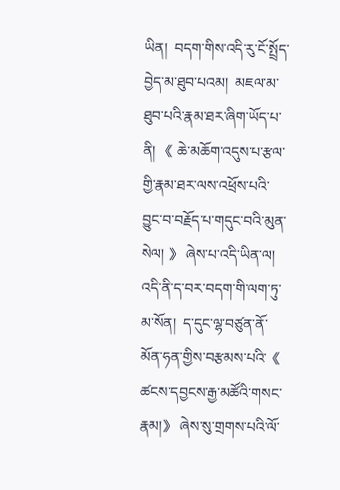ཡིན།  བདག་གིས་འདི་རུ་ངོ་སྤྲོད་བྱེད་མ་ཐུབ་པའམ།  མཇལ་མ་ཐུབ་པའི་རྣམ་ཐར་ཞིག་ཡོད་པ་ནི། 《 ཆེ་མཆོག་འདུས་པ་རྩལ་གྱི་རྣམ་ཐར་ལས་འཕྲོས་པའི་བྱུང་བ་བརྗོད་པ་གདུང་བའི་མུན་སེལ། 》 ཞེས་པ་འདི་ཡིན་ལ།  འདི་ནི་ད་བར་བདག་གི་ལག་ཏུ་མ་སོན།  ད་དུང་ལྷ་བཙུན་ནོ་མོན་ཧན་གྱིས་བརྩམས་པའི་《 ཚངས་དབྱངས་རྒྱ་མཚོའི་གསང་རྣམ།》 ཞེས་སུ་གྲགས་པའི་ལོ་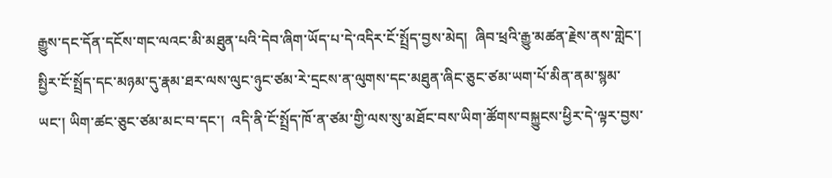རྒྱུས་དང་དོན་དངོས་གང་ལའང་མི་མཐུན་པའི་དེབ་ཞིག་ཡོད་པ་དེ་འདིར་ངོ་སྤྲོད་བྱས་མེད།  ཞིབ་ཕྲའི་རྒྱུ་མཚན་རྗེས་ནས་གླེང་།
སྤྱིར་ངོ་སྤྲོད་དང་མཉམ་དུ་རྣམ་ཐར་ལས་ལུང་ཉུང་ཙམ་རེ་དྲངས་ན་ལུགས་དང་མཐུན་ཞིང་ཅུང་ཙམ་ཡག་པོ་མིན་ནམ་སྙམ་ཡང་། ཡིག་ཚང་ཅུང་ཙམ་མང་བ་དང་།  འདི་ནི་ངོ་སྤྲོད་ཁོ་ན་ཙམ་གྱི་ལས་སུ་མཐོང་བས་ཡིག་ཚོགས་བསྐྱུངས་ཕྱིར་དེ་ལྟར་བྱས་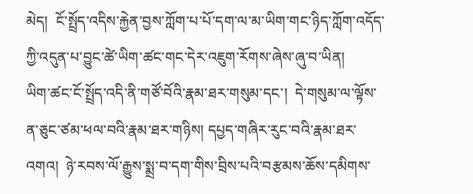མེད།  ངོ་སྤྲོད་འདིས་རྐྱེན་བྱས་ཀློག་པ་པོ་དག་ལ་མ་ཡིག་གང་ཉིད་ཀློག་འདོད་ཀྱི་འདུན་པ་བྱུང་ཚེ་ཡིག་ཚང་གང་དེར་འཇུག་རོགས་ཞེས་ཞུ་བ་ཡིན།
ཡིག་ཚང་ངོ་སྤྲོད་འདི་ནི་གཙོ་བོའི་རྣམ་ཐར་གསུམ་དང་།  དེ་གསུམ་ལ་ལྟོས་ན་ཅུང་ཙམ་ཕལ་བའི་རྣམ་ཐར་གཉིས། དཔྱད་གཞིར་རུང་བའི་རྣམ་ཐར་འགའ།  ཉེ་རབས་ལོ་རྒྱུས་སྨྲ་བ་དག་གིས་བྲིས་པའི་བརྩམས་ཆོས་དམིགས་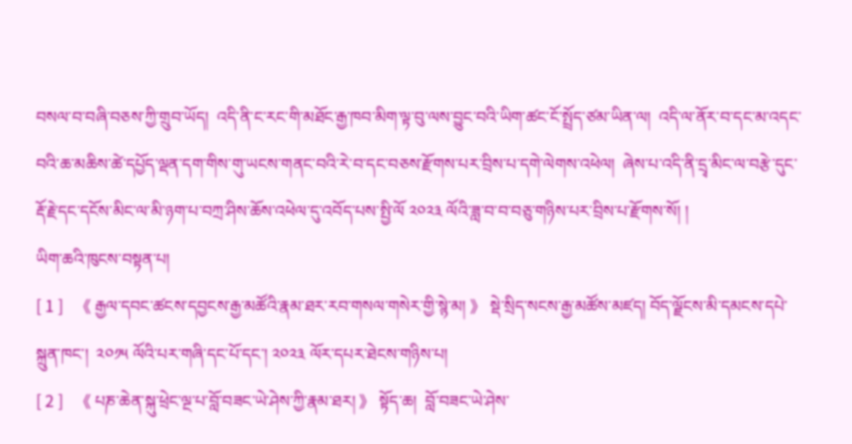བསལ་བ་བཞི་བཅས་ཀྱི་གྲུབ་ཡོད།  འདི་ནི་ང་རང་གི་མཐོང་རྒྱ་ཁབ་མིག་ལྟ་བུ་ལས་བྱུང་བའི་ཡིག་ཚང་ངོ་སྤྲོད་ཙམ་ཡིན་ལ།  འདི་ལ་ནོར་བ་དང་མ་འདང་བའི་ཆ་མཆིས་ཚེ་དཔྱོད་ལྡན་དག་གིས་གུ་ཡངས་གནང་བའི་རེ་བ་དང་བཅས་རྫོགས་པར་བྲིས་པ་དགེ་ལེགས་འཕེལ།  ཞེས་པ་འདི་ནི་དྲྭ་མིང་ལ་བརྩེ་དུང་རྡོ་རྗེ་དང་དངོས་མིང་ལ་མི་ཉག་པ་བཀྲ་ཤིས་ཆོས་འཕེལ་དུ་འབོད་པས་སྤྱི་ལོ ༢༠༢༣ ལོའི་ཟླ་བ་བ་བཅུ་གཉིས་པར་བྲིས་པ་རྫོགས་སོ། །
ཡིག་ཆའི་ཁུངས་བསྟན་པ།
[ 1 ]   《 རྒྱལ་དབང་ཚངས་དབྱངས་རྒྱ་མཚོའི་རྣམ་ཐར་རབ་གསལ་གསེར་གྱི་སྙེ་མ། 》 སྡེ་སྲིད་སངས་རྒྱ་མཚོས་མཛད། བོད་ལྗོངས་མི་དམངས་དཔེ་སྐྲུན་ཁང་།  ༢༠༡༥ ལོའི་པར་གཞི་དང་པོ་དང་། ༢༠༢༣ ལོར་དཔར་ཐེངས་གཉིས་པ།
[ 2 ]   《 པཎ་ཆེན་སྐུ་ཕྲེང་ལྔ་པ་བློ་བཟང་ཡེ་ཤེས་ཀྱི་རྣམ་ཐར། 》 སྟོད་ཆ།  བློ་བཟང་ཡེ་ཤེས་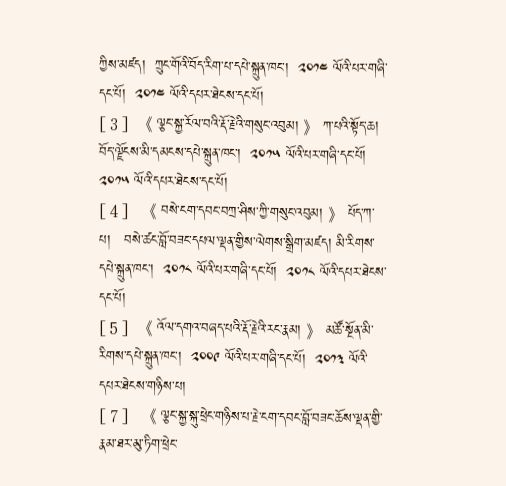ཀྱིས་མཛད།  ཀྲུང་གོའི་བོད་རིག་པ་དཔེ་སྐྲུན་ཁང་།  ༢༠༡༤ ལོའི་པར་གཞི་དང་པོ།  ༢༠༡༤ ལོའི་དཔར་ཐེངས་དང་པོ།
[ 3 ]  《 ལྕང་སྐྱ་རོལ་བའི་རྡོ་རྗེའི་གསུང་འབུམ། 》 ཀ་པའི་སྟོད་ཆ།  བོད་ལྗོངས་མི་དམངས་དཔེ་སྐྲུན་ཁང་།  ༢༠༡༥ ལོའི་པར་གཞི་དང་པོ།  ༢༠༡༥ ལོའི་དཔར་ཐེངས་དང་པོ།
[ 4 ]   《 བསེ་ངག་དབང་བཀྲ་ཤིས་ཀྱི་གསུང་འབུམ། 》 པོད་ཀ་པ།   བསེ་ཚང་བློ་བཟང་དཔལ་ལྡན་གྱིས་ལེགས་སྒྲིག་མཛད། མི་རིགས་དཔེ་སྐྲུན་ཁང་།  ༢༠༡༨ ལོའི་པར་གཞི་དང་པོ།  ༢༠༡༨ ལོའི་དཔར་ཐེངས་དང་པོ།
[ 5 ]  《 འོལ་དགའ་བཞད་པའི་རྡོ་རྗེའི་རང་རྣམ། 》 མཚོ་སྔོན་མི་རིགས་དཔེ་སྐྲུན་ཁང་།  ༢༠༠༩ ལོའི་པར་གཞི་དང་པོ།  ༢༠༡༣ ལོའི་དཔར་ཐེངས་གཉིས་པ།
[ 7 ]   《 ལྕང་སྐྱ་སྐུ་ཕྲེང་གཉིས་པ་རྗེ་ངག་དབང་བློ་བཟང་ཆོས་ལྡན་གྱི་རྣམ་ཐར་མུ་ཏིག་ཕྲེང་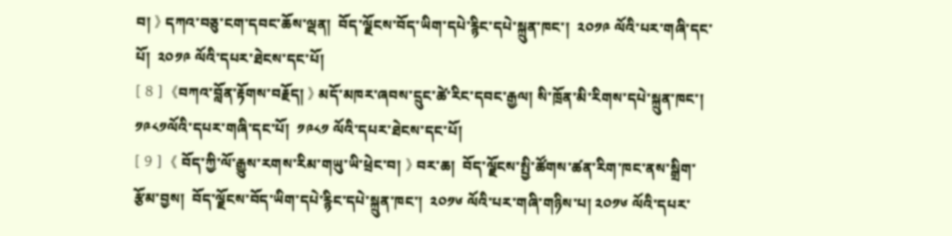བ། 》 དཀའ་བཅུ་ངག་དབང་ཆོས་ལྡན།  བོད་ལྗོངས་བོད་ཡིག་དཔེ་རྙིང་དཔེ་སྐྲུན་ཁང་།  ༢༠༡༩ ལོའི་པར་གཞི་དང་པོ།  ༢༠༡༩ ལོའི་དཔར་ཐེངས་དང་པོ།
[ 8 ]  《བཀའ་བློན་རྟོགས་བརྗོད། 》 མདོ་མཁར་ཞབས་དྲུང་ཚེ་རིང་དབང་རྒྱལ། སི་ཁྲོན་མི་རིགས་དཔེ་སྐྲུན་ཁང་།  ༡༩༨༡ལོའི་དཔར་གཞི་དང་པོ།  ༡༩༨༡ ལོའི་དཔར་ཐེངས་དང་པོ།
[ 9 ]  《 བོད་ཀྱི་ལོ་རྒྱུས་རགས་རིམ་གཡུ་ཡི་ཕྲེང་བ། 》 བར་ཆ།  བོད་ལྗོངས་སྤྱི་ཚོགས་ཚན་རིག་ཁང་ནས་སྒྲིག་རྩོམ་བྱས།  བོད་ལྗོངས་བོད་ཡིག་དཔེ་རྙིང་དཔེ་སྐྲུན་ཁང་།  ༢༠༡༦ ལོའི་པར་གཞི་གཉིས་པ། ༢༠༡༦ ལོའི་དཔར་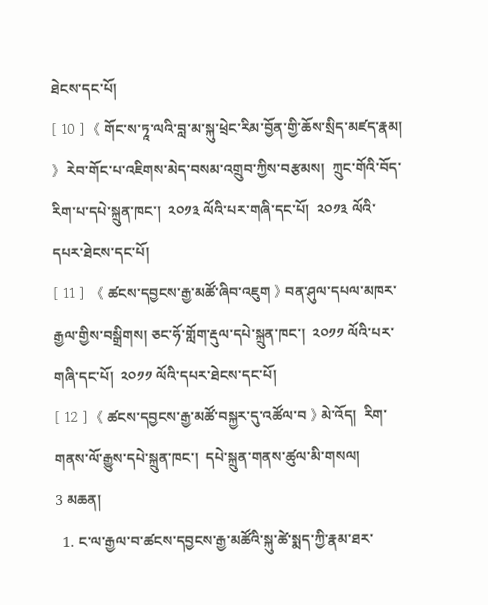ཐེངས་དང་པོ།
[ 10 ]  《 གོང་ས་ཏཱ་ལའི་བླ་མ་སྐུ་ཕྲེང་རིམ་བྱོན་གྱི་ཆོས་སྲིད་མཛད་རྣམ། 》  རེབ་གོང་པ་འཇིགས་མེད་བསམ་འགྲུབ་ཀྱིས་བརྩམས།  ཀྲུང་གོའི་བོད་རིག་པ་དཔེ་སྐྲུན་ཁང་།  ༢༠༡༣ ལོའི་པར་གཞི་དང་པོ།  ༢༠༡༣ ལོའི་དཔར་ཐེངས་དང་པོ།
[ 11 ]   《 ཚངས་དབྱངས་རྒྱ་མཚོ་ཞིབ་འཇུག 》 བན་ཤུལ་དཔལ་མཁར་རྒྱལ་གྱིས་བསྒྲིགས། ཅང་ཧོ་གློག་རྡུལ་དཔེ་སྐྲུན་ཁང་།  ༢༠༡༡ ལོའི་པར་གཞི་དང་པོ།  ༢༠༡༡ ལོའི་དཔར་ཐེངས་དང་པོ།
[ 12 ]  《 ཚངས་དབྱངས་རྒྱ་མཚོ་བསྐྱར་དུ་འཚོལ་བ 》 མེ་འོད།  རིག་གནས་ལོ་རྒྱུས་དཔེ་སྐྲུན་ཁང་།  དཔེ་སྐྲུན་གནས་ཚུལ་མི་གསལ།
3 མཆན།
  1. ང་ལ་རྒྱལ་བ་ཚངས་དབྱངས་རྒྱ་མཚོའི་སྐུ་ཚེ་སྨད་ཀྱི་རྣམ་ཐར་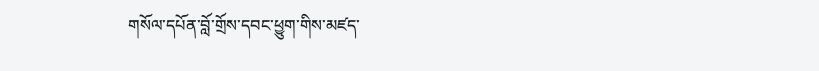གསོལ་དཔོན་བློ་གྲོས་དབང་ཕྱུག་གིས་མཛད་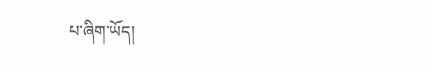པ་ཞིག་ཡོད།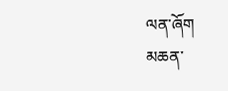ལན་ཞོག
མཆན་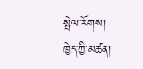སྤེལ་རོགས།
ཁྱེད་ཀྱི་མཚན།